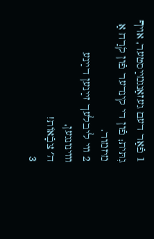1 פֿאַר דעם געזאַנגמײַסטער, אױף גִתּית; פֿון די קינדער פֿון קֹרַח אַ מיזמור.
2 װי ליבלעך זײַנען דײַנע װױנונגען,
ה׳ צבָֿאוֹת!
3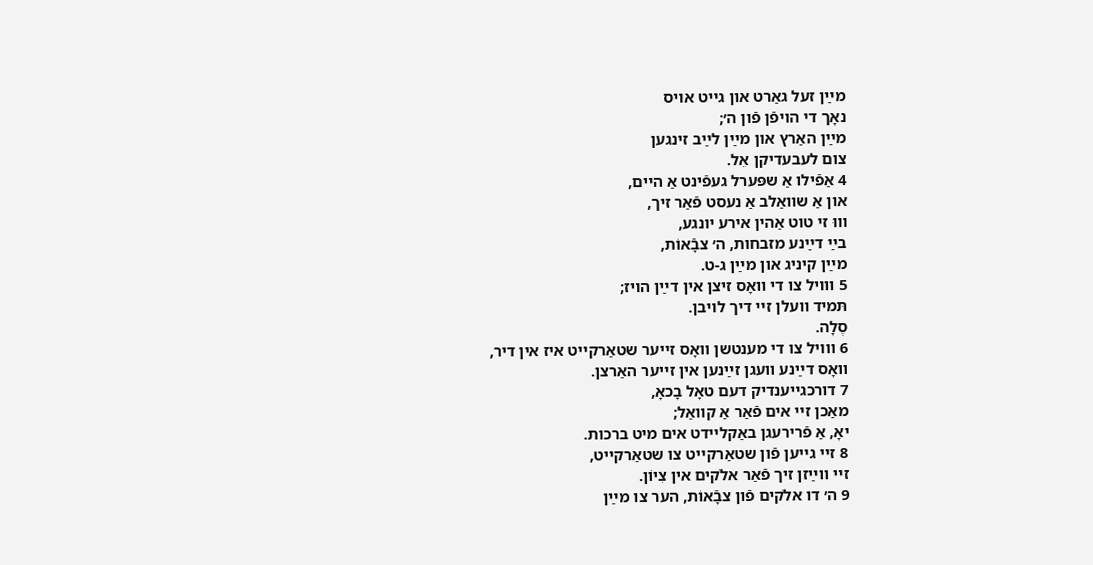מײַן זעל גאַרט און גײט אױס
נאָך די הױפֿן פֿון ה׳;
מײַן האַרץ און מײַן לײַב זינגען
צום לעבעדיקן אֵל.
4 אַפֿילו אַ שפּערל געפֿינט אַ הײם,
און אַ שװאַלב אַ נעסט פֿאַר זיך,
װוּ זי טוט אַהין אירע יונגע,
בײַ דײַנע מזבחות, ה׳ צבָֿאוֹת,
מײַן קיניג און מײַן ג-ט.
5 װױל צו די װאָס זיצן אין דײַן הױז;
תּמיד װעלן זײ דיך לױבן.
סֶלָה.
6 װױל צו די מענטשן װאָס זײער שטאַרקײט איז אין דיר,
װאָס דײַנע װעגן זײַנען אין זײער האַרצן.
7 דורכגײענדיק דעם טאָל בָכאָ,
מאַכן זײ אים פֿאַר אַ קװאַל;
יאָ, אַ פֿרירעגן באַקלײדט אים מיט ברכות.
8 זײ גײען פֿון שטאַרקײט צו שטאַרקײט,
זײ װײַזן זיך פֿאַר אלֹקים אין צִיוֹן.
9 ה׳ דו אלֹקים פֿון צבָֿאוֹת, הער צו מײַן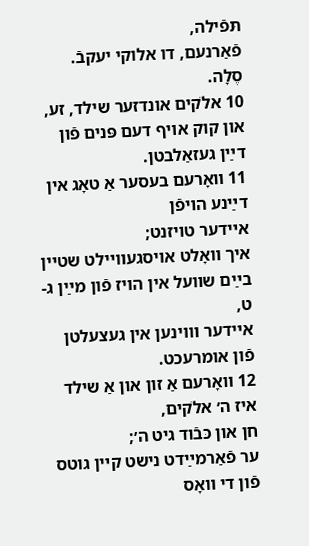תּפֿילה,
פֿאַרנעם, דו אלוקי יעקבֿ.
סֶלָה.
10 אלֹקים אונדזער שילד, זע,
און קוק אױף דעם פּנים פֿון דײַן געזאַלבטן.
11 װאָרעם בעסער אַ טאָג אין דײַנע הױפֿן
אײדער טױזנט;
איך װאָלט אױסגעװײלט שטײן בײַם שװעל אין הױז פֿון מײַן ג-ט,
אײדער װױנען אין געצעלטן פֿון אומרעכט.
12 װאָרעם אַ זון און אַ שילד איז ה׳ אלֹקים,
חן און כּבֿוד גיט ה׳;
ער פֿאַרמײַדט נישט קײן גוטס
פֿון די װאָס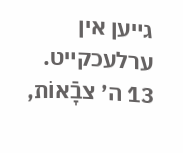גײען אין ערלעכקײט.
13 ה׳ צבָֿאוֹת,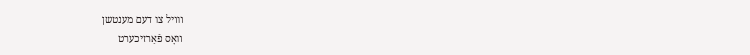װױל צו דעם מענטשן
װאָס פֿאַרזיכערט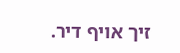זיך אױף דיר.